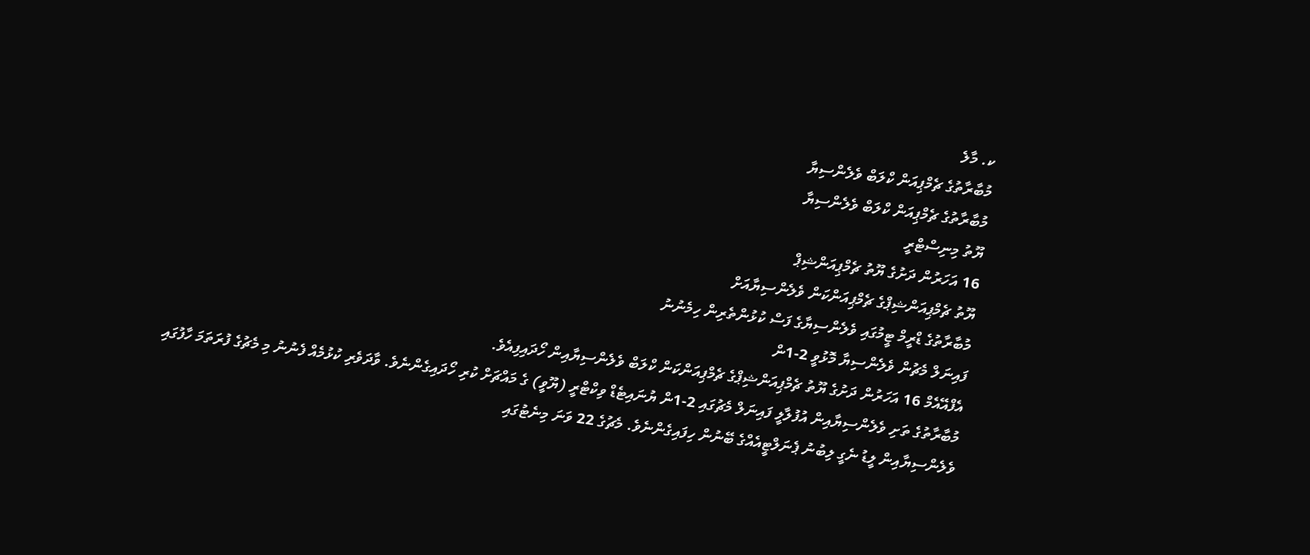ކ. މާލެ
މުބާރާތުގެ ޗެމްޕިއަން ކްލަބް ވެލެންސިޔާ
މުބާރާތުގެ ޗެމްޕިއަން ކްލަބް ވެލެންސިޔާ
ޔޫތު މިނިސްޓްރީ
16 އަހަރުން ދަށުގެ ޔޫތު ޗެމްޕިއަންޝިޕް
ޔޫތު ޗެމްޕިއަންޝިޕްގެ ޗެމްޕިއަންކަން ވެލެންސިޔާއަށް
މުބާރާތުގެ ޑްރީމް ޓީމުގައި ވެލެންސިޔާގެ ފަސް ކުޅުންތެރިން ހިމެނުނު
ފައިނަލް މެޗުން ވެލެންސިޔާ މޮޅުވީ 2-1ން
އެފްއޭއެމް 16 އަހަރުން ދަށުގެ ޔޫތު ޗެމްޕިއަންޝިޕްގެ ޗެމްޕިއަންކަން ކްލަބް ވެލެންސިޔާއިން ހޯދައިފިއެވެ.
މުބާރާތުގެ ތަށި ވެލެންސިޔާއިން އުފުލާލީ ފައިނަލް މެޗުގައި 2-1ން ޔުނައިޓެޑް ވިކްޓްރީ (ޔޫވީ) ގެ މައްޗަށް ކުރި ހޯދައިގެންނެވެ. ވާދަވެރި ކުޅުމެއް ފެނުނު މި މެޗުގެ ފުރަތަމަ ހާފުގައި ވެލެންސިޔާއިން ލީޑު ނެގީ ލިބުނު ޕެނަލްޓީއެއްގެ ބޭނުން ހިފައިގެންނެވެ. މެޗުގެ 22 ވަނަ މިނެޓުގައި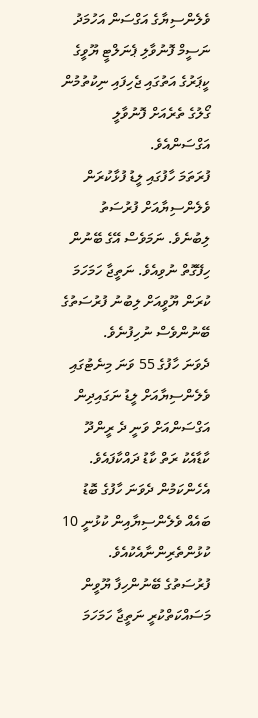ވެލެންސިޔާގެ އަގްސަން އަހުމަދު ނަސީމް ފޮނުވާލި ޕެނަލްޓީ ޔޫވީގެ ކީޕަރުގެ އަތުގައި ޖެހިފައި ނިކުތުމުން ގޯލުގެ ތެރެއަށް ފޮނުވާލީ އަގްސަންއެވެ.
ފުރަތަމަ ހާފުގައި ލީޑު ފުޅާކުރަން ވެލެންސިޔާއަށް ފުރުސަތު ލިބުނެވެ. ނަމަވެސް އޭގެ ބޭނުން ހިފޭގޮތް ނުވިއެވެ. ނަތީޖާ ހަމަހަމަ ކުރަން ޔޫވީއަށް ލިބުނު ފުރުސަތުގެ ބޭނުންވެސް ނުހިފުނެވެ.
ދެވަނަ ހާފުގެ 55 ވަނަ މިނެޓުގައި ވެލެންސިޔާއަށް ލީޑު ނަގައިދިން އަގްސަންއަށް ވަނީ ދެ ރީންދޫ ކާޑާއެކު ރަތް ކާޑު ދައްކާފައެވެ. އެހެންކަމުން ދެވަނަ ހާފުގެ ބޮޑު ބައެއް ވެލެންސިޔާއިން ކުޅުނީ 10 ކުޅުންތެރިންނާއެކުއެވެ.
ފުރުސަތުގެ ބޭނުންހިފާ ޔޫވީން މަސައްކަތްކުރީ ނަތީޖާ ހަމަހަމަ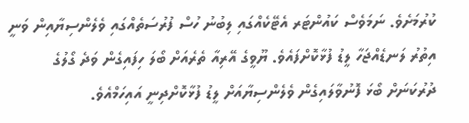ކުރުމަށެވެ. ނަމަވެސް ކައުންޓަރ އެޓޭކެއްގައި ލިބުނު ހުސް ފުރުސަތެއްގައި ވެލެންސިޔާއިން ވަނީ އިތުރު ލަނޑެއްޖަހާ ލީޑު ފުޅާކޮށްފައެވެ. ޔޫވީގެ އޭރިއާ ތެރެއަށް ބޯލަ ހިފައިގެން ވަދެ ގޯލުގެ ދުރުކަނަށް ބޯޅަ ފޮނުވާލައިގެން ވެލެންސިޔާއަށް ލީޑު ފުޅާކޮށްދިނީ އައިހަމްއެވެ.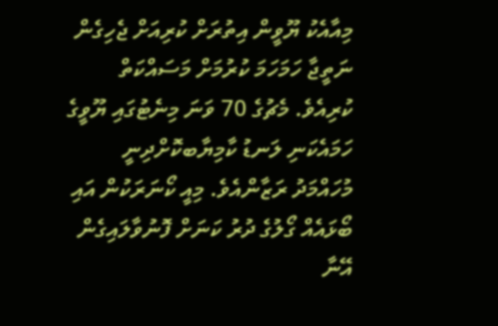މިއާއެކު ޔޫވީން އިތުރަށް ކުރިއަށް ޖެހިގެން ނަތީޖާ ހަމަހަމަ ކުރުމަށް މަސައްކަތް ކުރިއެވެ. މެޗުގެ 70 ވަނަ މިނެޓުގައި ޔޫވީގެ ހަމައެކަނި ލަނޑު ކާމިޔާބކޮށްދިނީ މުހައްމަދު ރަޒާންއެވެ. މިއީ ކޯނަރަކުން އައި ބޯޅައެއް ގޯލުގެ ދުރު ކަނަށް ފޮނުވާލައިގެން އޭނާ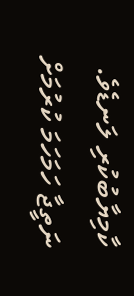ކާމިޔާބުކުރި ލަނޑެވެ.
ނަތީޖާ ހަމަހަމަ ކުރުމަށް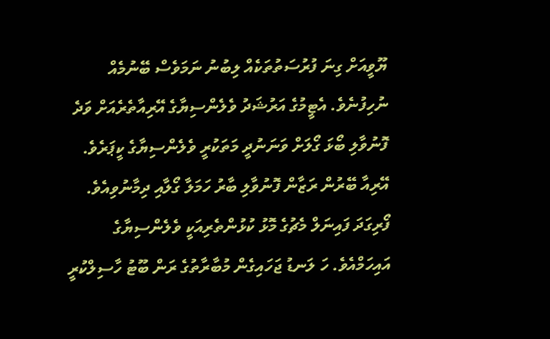ޔޫވީއަށް ގިނަ ފުރުސަތުތަކެއް ލިބުނު ނަމަވެސް ބޭނުމެއް ނުހިފުނެވެ. އެޓީމުގެ އަރުޝަދު ވެލެންސިޔާގެ އޭރިއާތެރެއަށް ވަދެ ފޮނުވާލި ބޯޅަ ގޯލަށް ވަނަނުދީ މަތަކުރީ ވެލެންސިޔާގެ ކީޕަރެވެ. އޭރިއާ ބޭރުން ރަޒާން ފޮނުވާލި ބާރު ހަމަލާ ގޯލާއި ދިމާނުވިއެވެ.
ފޯރިގަދަ ފައިނަލް މެޗުގެ މޮޅު ކުޅުންތެރިއަކީ ވެލެންސިޔާގެ އައިހަމްއެވެ. ހަ ލަނޑު ޖަހައިގެން މުބާރާތުގެ ރަން ބޫޓު ހާސިލްކުރީ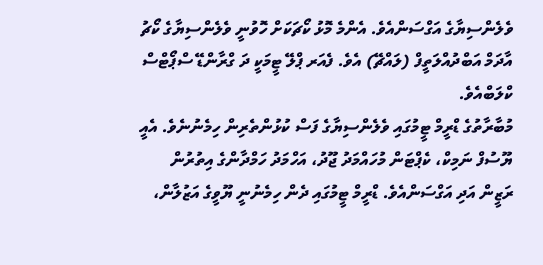ވެލެންސިޔާގެ އަގްސަންއެވެ. އެންމެ މޮޅު ކޯޗަކަށް ހޮވުނީ ވެލެންސިޔާގެ ކޯޗު އާދަމް އަބްދުއްލަތީފް (ލައްޗޭ) އެވެ. ފެއަރ ޕްލޭ ޓީމަކީ ދަ ގްރާންޑޭ ސްޕޯޓްސް ކްލަބްއެވެ.
މުބާރާތުގެ ޑްރީމް ޓީމުގައި ވެލެންސިޔާގެ ފަސް ކުޅުންތެރިން ހިމެނުނެވެ. އެއީ ޔޫސުފް ނަމިކް، ކެޕްޓަން މުހައްމަދު ޖޫދު، އަހްމަދު ހަމްދާންގެ އިތުރުން ރަޒީން އަދި އަގްސަންއެވެ. ޑްރީމް ޓީމުގައި ދެން ހިމެނުނީ ޔޫވީގެ އަޒުލާން،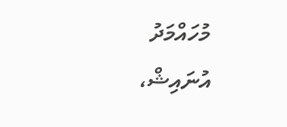މުހައްމަދު އުނައިޝް،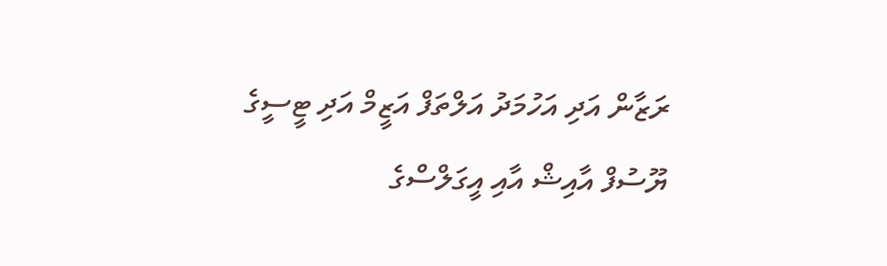ރަޒާން އަދި އަހުމަދު އަލްތަފް އަޒީމް އަދި ޓީސީގެ ޔޫސުފް އާއިޝް އާއި އީގަލްސްގެ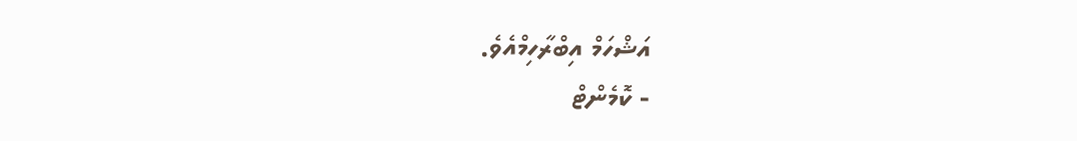އަޝްހަމް އިބްރާހިމްއެވެ.
- ކޮމެންޓް